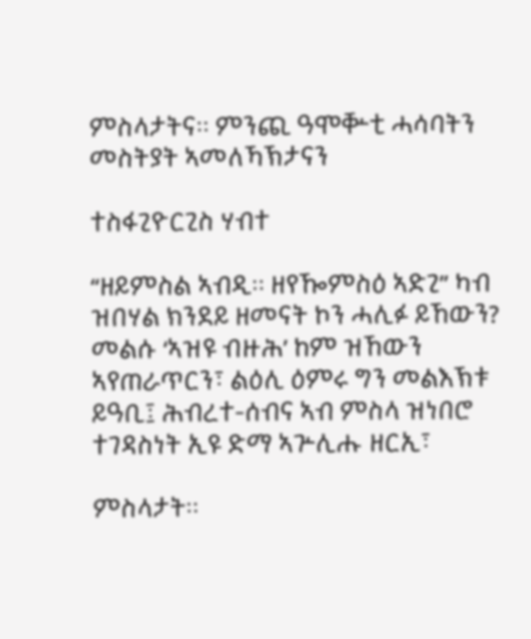ምስላታትና። ምንጪ ዓሞቝቲ ሓሳባትን መስትያት ኣመለኻኽታናን

ተስፋጊዮርጊስ ሃብተ

“ዘይምስል ኣብዲ። ዘየዀምስዕ ኣድጊ” ካብ ዝበሃል ክንደይ ዘመናት ኮን ሓሊፉ ይኸውን? መልሱ ‘ኣዝዩ ብዙሕ’ ከም ዝኸውን ኣየጠራጥርን፣ ልዕሊ ዕምሩ ግን መልእኽቱ ይዓቢ፤ ሕብረተ-ሰብና ኣብ ምስላ ዝነበሮ ተገዳስነት ኢዩ ድማ ኣጕሊሑ ዘርኢ፣

ምስላታት።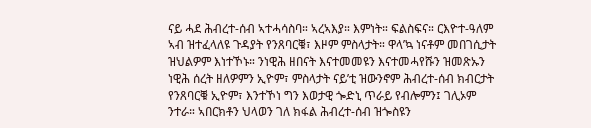ናይ ሓደ ሕብረተ-ሰብ ኣተሓሳስባ። ኣረኣእያ። እምነት። ፍልስፍና። ርእዮተ-ዓለም ኣብ ዝተፈላለዩ ጉዳያት የንጸባርቑ፣ እዞም ምስላታት። ዋላ’ኳ ነናቶም መበገሲታት ዝህልዎም እነተኾኑ። ንነዊሕ ዘበናት እናተመመዩን እናተመሓየሹን ዝመጽኡን ነዊሕ ሰረት ዘለዎምን ኢዮም፣ ምስላታት ናይ’ቲ ዝውንኖም ሕብረተ-ሰብ ክብርታት የንጸባርቑ ኢዮም፣ እንተኾነ ግን እወታዊ ጐድኒ ጥራይ የብሎምን፤ ገሊኦም ንተራ። ኣበርክቶን ህላወን ገለ ክፋል ሕብረተ-ሰብ ዝጐስዩን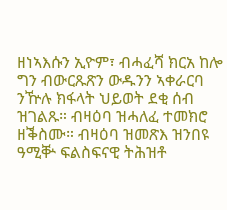ዘነኣእሱን ኢዮም፣ ብሓፈሻ ክርአ ከሎ ግን ብውርጹጽን ውዱንን ኣቀራርባ ንዅሉ ክፋላት ህይወት ደቂ ሰብ ዝገልጹ። ብዛዕባ ዝሓለፈ ተመክሮ ዘቕስሙ። ብዛዕባ ዝመጽእ ዝንበዩ ዓሚቝ ፍልስፍናዊ ትሕዝቶ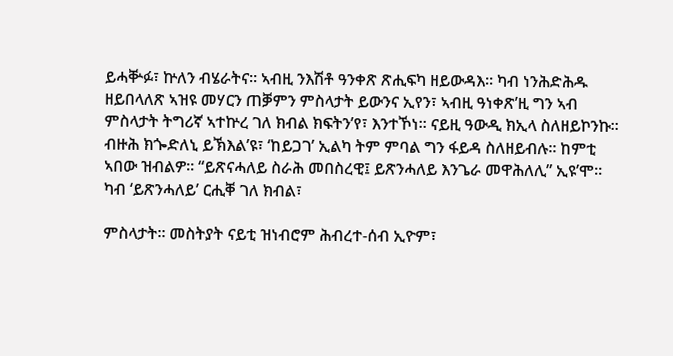ይሓቝፉ፣ ኵለን ብሄራትና። ኣብዚ ንእሽቶ ዓንቀጽ ጽሒፍካ ዘይውዳእ። ካብ ነንሕድሕዱ ዘይበላለጽ ኣዝዩ መሃርን ጠቓምን ምስላታት ይውንና ኢየን፣ ኣብዚ ዓነቀጽ’ዚ ግን ኣብ ምስላታት ትግሪኛ ኣተኵረ ገለ ክብል ክፍትን’የ፣ እንተኾነ። ናይዚ ዓውዲ ክኢላ ስለዘይኮንኩ። ብዙሕ ክጐድለኒ ይኽእል’ዩ፣ ‘ከይጋገ’ ኢልካ ትም ምባል ግን ፋይዳ ስለዘይብሉ። ከምቲ ኣበው ዝብልዎ። “ይጽናሓለይ ስራሕ መበስረዊ፤ ይጽንሓለይ እንጌራ መዋሕለሊ” ኢዩ’ሞ። ካብ ‘ይጽንሓለይ’ ርሒቐ ገለ ክብል፣

ምስላታት። መስትያት ናይቲ ዝነብሮም ሕብረተ-ሰብ ኢዮም፣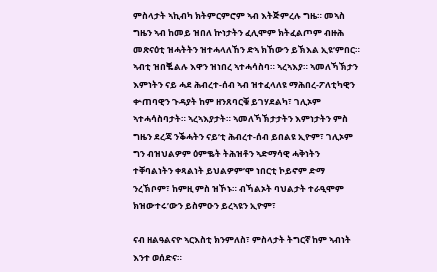ምስላታት ኣኪብካ ክትምርምሮም ኣብ እትጅምረሉ ግዜ። መኣስ ግዜን ኣብ ከመይ ዝበለ ኵነታትን ፈሊሞም ክትፈልጦም ብዙሕ መጽናዕቲ ዝሓትትን ዝተሓላለኸን ድኣ ክኸውን ይኽእል ኢዩ’ምበር። ኣብቲ ዝበቘልሉ እዋን ዝነበረ ኣተሓሳስባ። ኣረኣእያ። ኣመለኻኽታን እምነትን ናይ ሓደ ሕብረተ-ሰብ ኣብ ዝተፈላለዩ ማሕበረ-ፖለቲካዊን ቍጠባዊን ጉዳያት ከም ዘንጸባርቑ ይገሃደልካ፣ ገሊኦም ኣተሓሳስባታት። ኣረኣእያታት። ኣመለኻኽታታትን እምነታትን ምስ ግዜን ደረጃ ንቕሓትን ናይ’ቲ ሕብረተ-ሰብ ይበልዩ ኢዮም፣ ገሊኦም ግን ብዝህልዎም ዕምቈት ትሕዝቶን ኣድማሳዊ ሓቅነትን ተቐባልነትን ቀጻልነት ይህልዎም’ሞ ነበርቲ ኮይኖም ድማ ንረኽቦም፣ ከምዚ ምስ ዝኾኑ። ብኻልኦት ባህልታት ተራዒሞም ክዝውተሩ’ውን ይስምዑን ይረኣዩን ኢዮም፣

ናብ ዘልዓልናዮ ኣርእስቲ ክንምለስ፣ ምስላታት ትግርኛ ከም ኣብነት እንተ ወሰድና።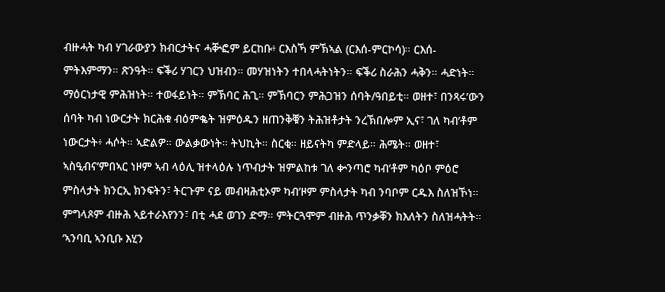ብዙሓት ካብ ሃገራውያን ክብርታትና ሓቝፎም ይርከቡ፥ ርእስኻ ምኽኣል (ርእሰ-ምርኮሳ)። ርእሰ-ምትእምማን። ጽንዓት። ፍቕሪ ሃገርን ህዝብን። መሃዝነትን ተበላሓትነትን። ፍቕሪ ስራሕን ሓቅን። ሓድነት። ማዕርነታዊ ምሕዝነት። ተወፋይነት። ምኽባር ሕጊ። ምኽባርን ምሕጋዝን ሰባት/ዓበይቲ። ወዘተ፣ በንጻሩ’ውን ሰባት ካብ ነውርታት ክርሕቁ ብዕምቈት ዝምዕዱን ዘጠንቅቑን ትሕዝቶታት ንረኽበሎም ኢና፣ ገለ ካብ’ቶም ነውርታት፥ ሓሶት። ኣድልዎ። ውልቃውነት። ትህኪት። ስርቂ። ዘይናትካ ምድላይ። ሕሜት። ወዘተ፣ ኣስዒብና’ምበኣር ነዞም ኣብ ላዕሊ ዝተላዕሉ ነጥብታት ዝምልከቱ ገለ ቍንጣሮ ካብ’ቶም ካዕቦ ምዕሮ ምስላታት ክንርኢ ክንፍትን፣ ትርጉም ናይ መብዛሕቲኦም ካብ’ዞም ምስላታት ካብ ንባቦም ርዱእ ስለዝኾነ። ምግላጾም ብዙሕ ኣይተራእየንን፣ በቲ ሓደ ወገን ድማ። ምትርጓሞም ብዙሕ ጥንቃቐን ክእለትን ስለዝሓትት። ‘ኣንባቢ ኣንቢቡ እሂን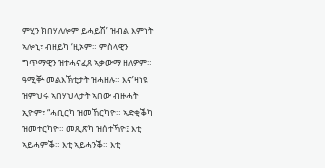ምሂን ክበሃለሎም ይሓይሽ’ ዝብል እምነት ኣሎኒ፣ ብዘይካ ‘ዚኦም። ምስላዊን ግጥማዊን ዝተሓናፈጸ ኣቃውማ ዘለዎም። ዓሚቝ መልእኽቲታት ዝሓዘሉ። እና’ዛነዩ ዝምህሩ ኣበሃህላታት ኣበው ብዙሓት ኢዮም፣ “ሓቢርካ ዝመኸርካዮ። ኣድቂቕካ ዝመተርካዮ። መጺጽካ ዝሰተኻዮ፤ እቲ ኣይሓምቕ። እቲ ኣይሓንቕ። እቲ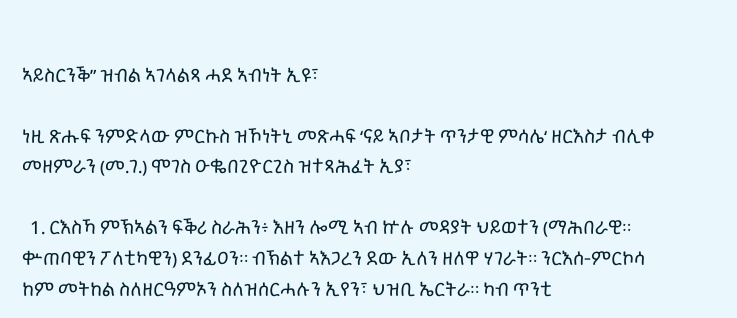ኣይስርንቕ” ዝብል ኣገላልጻ ሓደ ኣብነት ኢዩ፣

ነዚ ጽሑፍ ንምድላው ምርኩስ ዝኾነትኒ መጽሓፍ ‘ናይ ኣቦታት ጥንታዊ ምሳሌ‘ ዘርእስታ ብሊቀ መዘምራን (መ.ገ.) ሞገስ ዑቈበጊዮርጊስ ዝተጻሕፈት ኢያ፣

  1. ርእስኻ ምኽኣልን ፍቕሪ ስራሕን፥ እዘን ሎሚ ኣብ ኵሉ መዳያት ህይወተን (ማሕበራዊ። ቍጠባዊን ፖለቲካዊን) ደንፊዐን። ብኽልተ ኣእጋረን ደው ኢለን ዘለዋ ሃገራት። ንርእሰ-ምርኮሳ ከም መትከል ስለዘርዓምኦን ስለዝሰርሓሉን ኢየን፣ ህዝቢ ኤርትራ። ካብ ጥንቲ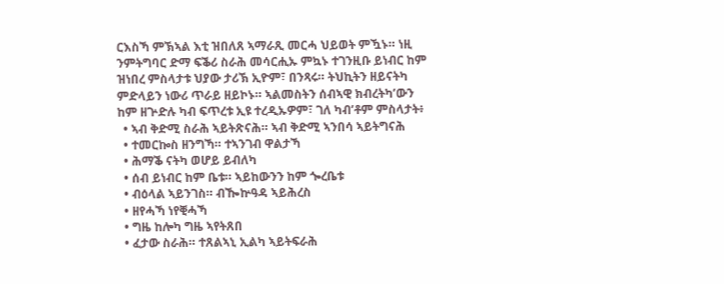ርእስኻ ምኽኣል እቲ ዝበለጸ ኣማራጺ መርሓ ህይወት ምዃኑ። ነዚ ንምትግባር ድማ ፍቕሪ ስራሕ መሳርሒኡ ምኳኑ ተገንዚቡ ይነብር ከም ዝነበረ ምስላታቱ ህያው ታሪኽ ኢዮም፣ በንጻሩ። ትህኪትን ዘይናትካ ምድላይን ነውሪ ጥራይ ዘይኮኑ። ኣልመስትን ሰብኣዊ ክብረትካ’ውን ከም ዘጕድሉ ካብ ፍጥረቱ ኢዩ ተረዲኡዎም፣ ገለ ካብ’ቶም ምስላታት፥
  • ኣብ ቅድሚ ስራሕ ኣይትጽናሕ። ኣብ ቅድሚ ኣንበሳ ኣይትግናሕ
  • ተመርኰስ ዘንግኻ። ተኣንገብ ዋልታኻ
  • ሕማቕ ናትካ ወሆይ ይብለካ
  • ሰብ ይነብር ከም ቤቱ። ኣይከውንን ከም ጐረቤቱ
  • ብዕላል ኣይንገስ። ብዀኵዓዳ ኣይሕረስ
  • ዘየሓኻ ነየቒሓኻ
  • ግዜ ከሎካ ግዜ ኣየትጸበ
  • ፈታው ስራሕ። ተጸልኣኒ ኢልካ ኣይትፍራሕ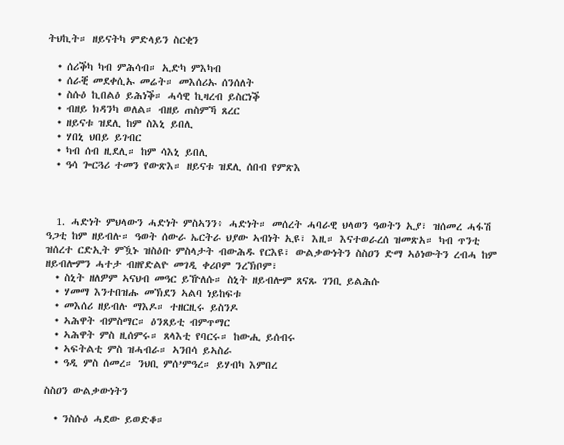ትህኪት። ዘይናትካ ምድላይን ስርቂን

  • ሰሪቕካ ካብ ምሕሳብ። ኢድካ ምእካብ
  • ሰራቒ መደቀሲኡ መሬት። መእሰሪኡ ሰንሰለት
  • ስሱዕ ኪበልዕ ይሕነቕ። ሓሳዊ ኪዛረብ ይስርነቕ
  • ብዘይ ክዳንካ ወለል። ብዘይ ጠስምኻ ጸረር
  • ዘይናቱ ዝደሊ ከም ስእኒ ይበሊ
  • ሃበኒ ህበይ ይገብር
  • ካብ ሰብ ዚደሊ። ከም ሳእኒ ይበሊ
  • ዓሳ ጐርጓሪ ተመን የውጽእ። ዘይናቱ ዝደሊ ሰበብ የምጽእ



  1. ሓድነት ምህላውን ሓድነት ምስኣንን፥ ሓድነት። መሰረት ሓባራዊ ህላወን ዓወትን ኢያ፣ ዝሰመረ ሓፋሽ ዓጋቲ ከም ዘይብሉ። ዓወት ሰውራ ኤርትራ ህያው ኣብነት ኢዩ፣ እዚ። እናተወራረሰ ዝመጽአ። ካብ ጥንቲ ዝሰረተ ርድኢት ምዃኑ ዝስዕቡ ምስላታት ብውሕዱ የርእዩ፣ ውልቃውነትን ስስዐን ድማ ኣዕነውትን ረብሓ ከም ዘይብሎምን ሓተታ ብዘየድልዮ መገዲ ቀሪቦም ንረኽቦም፣
  • ስኒት ዘለዎም ኣናህብ መዓር ይዅለሱ። ስኒት ዘይብሎም ጸናጹ ገንቢ ይልሕሱ
  • ሃመማ እንተበዝሑ መኽደን ኣልባ ነይከፍቱ
  • መእሰሪ ዘይብሉ ማእዶ። ተዘርዚሩ ይስንዶ
  • ኣሕዋት ብምስማር። ዕንጸይቲ ብምጥማር
  • ኣሕዋት ምስ ዚሰምሩ። ጸላእቲ የባርሩ። ከውሒ ይሰብሩ
  • ኣፍትልቲ ምስ ዝሓብራ። ኣንበሳ ይኣስራ
  • ዓዲ ምስ ሰመረ። ንህቢ ምሰ’ምዓረ። ይሃብካ እምበረ

ስስዐን ውልቃውነትን

  • ንስሱዕ ሓደው ይወድቆ።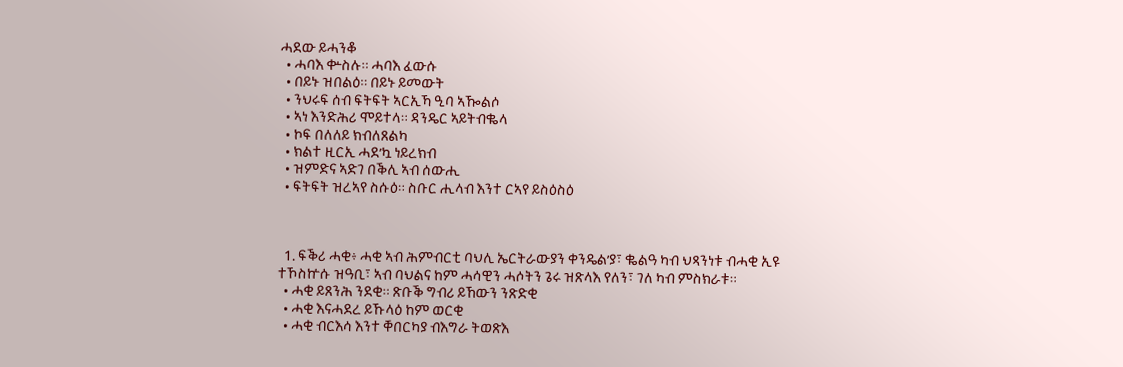ሓደው ይሓንቆ
  • ሓባእ ቍስሉ። ሓባእ ፈውሱ
  • በይኑ ዝበልዕ። በይኑ ይመውት
  • ንህሩፍ ሰብ ፍትፍት ኣርኢኻ ዒባ ኣዀልሶ
  • ኣነ እንድሕሪ ሞይተላ። ዳንዴር ኣይትብቈላ
  • ኮፍ በለለይ ክብለጸልካ
  • ክልተ ዚርኢ ሓደ’ኳ ነይረክብ
  • ዝምድና ኣድገ በቕሊ ኣብ ሰውሒ
  • ፍትፍት ዝረኣየ ስሱዕ። ስቡር ሒላብ እንተ ርኣየ ይስዕስዕ



  1. ፍቕሪ ሓቂ፥ ሓቂ ኣብ ሕምብርቲ ባህሊ ኤርትራውያን ቀንዴል’ያ፣ ቈልዓ ካብ ህጻንነቱ ብሓቂ ኢዩ ተኾስኵሱ ዝዓቢ፣ ኣብ ባህልና ከም ሓሳዊን ሓሶትን ጌሩ ዝጽላእ የለን፣ ገለ ካብ ምስክራቱ።
  • ሓቂ ይጸንሕ ንደቂ። ጽቡቕ ግብሪ ይኸውን ንጽድቂ
  • ሓቂ እናሓደረ ይኹላዕ ከም ወርቂ
  • ሓቂ ብርእሳ እንተ ቐበርካያ ብእግራ ትወጽእ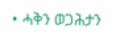• ሓቅን ወጋሕታን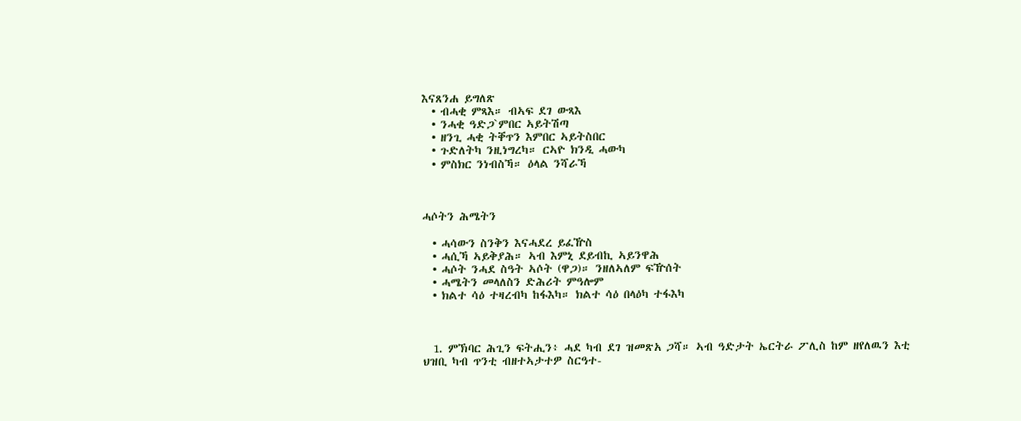እናጸንሐ ይግለጽ
  • ብሓቂ ምጻእ። ብኣፍ ደገ ውጻእ
  • ንሓቂ ዓድጋ`ምበር ኣይትሽጣ
  • ዘንጊ ሓቂ ትቐጥን እምበር ኣይትስበር
  • ጉድለትካ ንዚነግረካ። ርኣዮ ክንዲ ሓውካ
  • ምስክር ንነብስኻ። ዕላል ንሻራኻ



ሓሶትን ሕሜትን

  • ሓሳውን ስንቅን እናሓደረ ይፈዅስ
  • ሓሲኻ ኣይቅያሕ። ኣብ እምኒ ደይብኪ ኣይንዋሕ
  • ሓሶት ንሓደ ስዓት ኣሶት (ዋጋ)። ንዘለኣለም ፍዅሰት
  • ሓሜትን መላለስን ድሕሪት ምዓሎም
  • ክልተ ሳዕ ተዛረብካ ከፋእካ። ክልተ ሳዕ በላዕካ ተፋእካ



  1. ምኽባር ሕጊን ፍትሒን፥ ሓደ ካብ ደገ ዝመጽአ ጋሻ። ኣብ ዓድታት ኤርትራ ፖሊስ ከም ዘየለዉን እቲ ህዝቢ ካብ ጥንቲ ብዘተኣታተዎ ስርዓተ-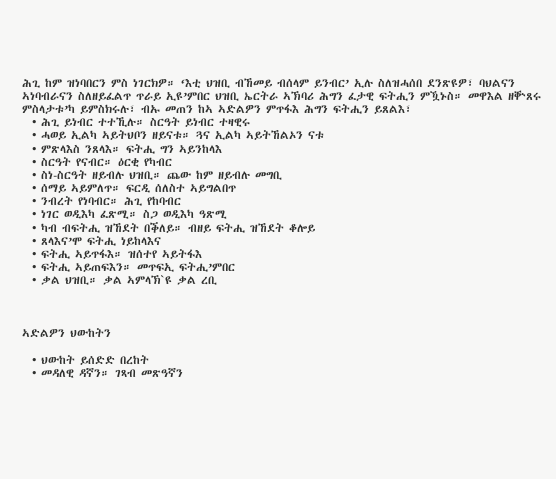ሕጊ ከም ዝነባበርን ምስ ነገርክዎ። ‘እቲ ህዝቢ ብኸመይ ብሰላም ይንብር’ ኢሉ ስለዝሓሰበ ደንጽዩዎ፣ ባህልናን ኣነባብራናን ስለዘይፈልጥ ጥራይ ኢዩ’ምበር ህዝቢ ኤርትራ ኣኽባሪ ሕግን ፈታዊ ፍትሒን ምዃኑስ። መዋእል ዘቝጸሩ ምስላታቱ’ካ ይምስክሩሉ፣ ብኡ መጠን ከኣ ኣድልዎን ምጥፋእ ሕግን ፍትሒን ይጸልእ፣
  • ሕጊ ይነብር ተተኺሉ። ስርዓት ይነብር ተዛዊሩ
  • ሓወይ ኢልካ ኣይትህቦን ዘይናቱ። ጓና ኢልካ ኣይትኸልኦን ናቱ
  • ምጽላእስ ንጸላእ። ፍትሒ ግን ኣይንከላእ
  • ስርዓት የናብር። ዕርቂ የካብር
  • ስነ-ስርዓት ዘይብሉ ህዝቢ። ጨው ከም ዘይብሉ መግቢ
  • ሰማይ ኣይምለጥ። ፍርዲ ሰለስተ ኣይግልበጥ
  • ንብረት የነባብር። ሕጊ የከባብር
  • ነገር ወዲእካ ፈጽሚ። ስጋ ወዲእካ ዓጽሚ
  • ካብ ብፍትሒ ዝኸደት በቕለይ። ብዘይ ፍትሒ ዝኸደት ቆሎይ
  • ጸላእና’ሞ ፍትሒ ነይከላእና
  • ፍትሒ ኣይጥፋእ። ዝሰተየ ኣይትፋእ
  • ፍትሒ ኣይጠፍእን። መጥፍኢ ፍትሒ’ምበር
  • ቃል ህዝቢ። ቃል ኣምላኽ`ዩ ቃል ረቢ



ኣድልዎን ህውከትን

  • ህውከት ይሰድድ በረከት
  • መዳለዊ ዳኛን። ገጻብ መጽዓኛን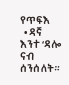የጥፍእ
  • ዳኛ እንተ ‘ዳሎ ናብ ሰንሰለት።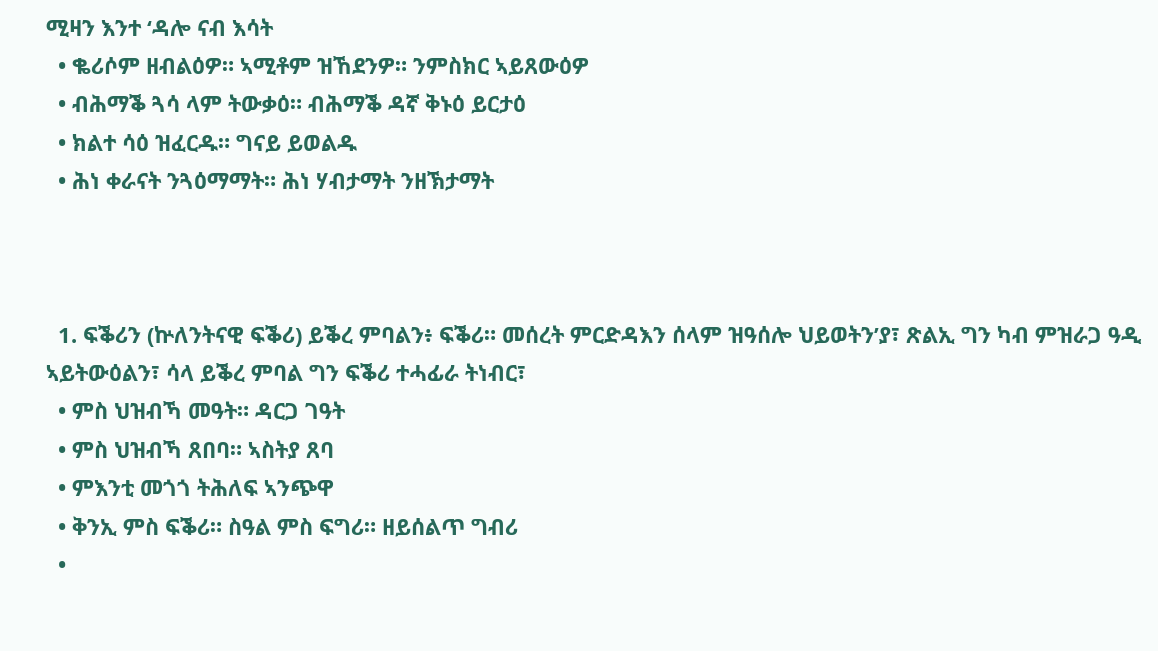ሚዛን እንተ ‘ዳሎ ናብ እሳት
  • ቈሪሶም ዘብልዕዎ። ኣሚቶም ዝኸደንዎ። ንምስክር ኣይጸውዕዎ
  • ብሕማቕ ጓሳ ላም ትውቃዕ። ብሕማቕ ዳኛ ቅኑዕ ይርታዕ
  • ክልተ ሳዕ ዝፈርዱ። ግናይ ይወልዱ
  • ሕነ ቀራናት ንጓዕማማት። ሕነ ሃብታማት ንዘኽታማት



  1. ፍቕሪን (ኵለንትናዊ ፍቕሪ) ይቕረ ምባልን፥ ፍቕሪ። መሰረት ምርድዳእን ሰላም ዝዓሰሎ ህይወትን’ያ፣ ጽልኢ ግን ካብ ምዝራጋ ዓዲ ኣይትውዕልን፣ ሳላ ይቕረ ምባል ግን ፍቕሪ ተሓፊራ ትነብር፣
  • ምስ ህዝብኻ መዓት። ዳርጋ ገዓት
  • ምስ ህዝብኻ ጸበባ። ኣስትያ ጸባ
  • ምእንቲ መጎጎ ትሕለፍ ኣንጭዋ
  • ቅንኢ ምስ ፍቕሪ። ስዓል ምስ ፍግሪ። ዘይሰልጥ ግብሪ
  •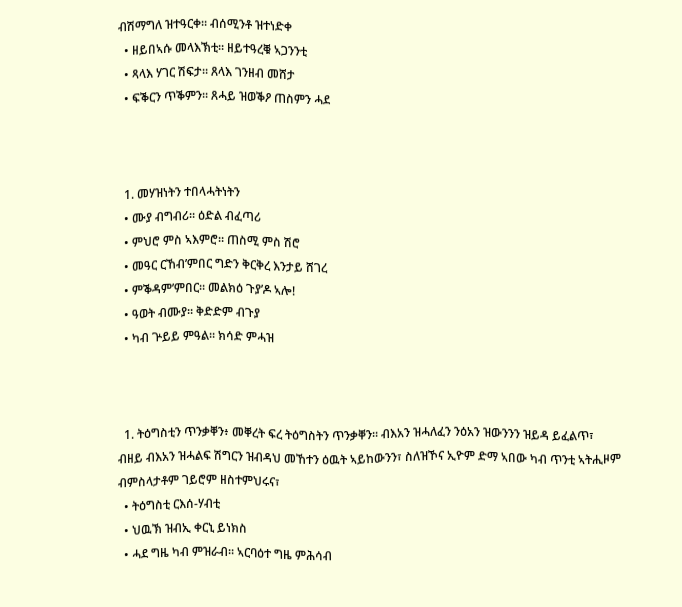ብሽማግለ ዝተዓርቀ። ብሰሚንቶ ዝተነድቀ
  • ዘይበኣሱ መላእኽቲ። ዘይተዓረቑ ኣጋንንቲ
  • ጻላእ ሃገር ሽፍታ። ጸላእ ገንዘብ መሸታ
  • ፍቕርን ጥቕምን። ጸሓይ ዝወቕዖ ጠስምን ሓደ



  1. መሃዝነትን ተበላሓትነትን
  • ሙያ ብግብሪ። ዕድል ብፈጣሪ
  • ምህሮ ምስ ኣእምሮ። ጠስሚ ምስ ሽሮ
  • መዓር ርኸብ’ምበር ግድን ቅርቅረ እንታይ ሸገረ
  • ምቕዳም’ምበር። መልክዕ ጉያ’ዶ ኣሎ!
  • ዓወት ብሙያ። ቅድድም ብጉያ
  • ካብ ጕይይ ምዓል። ክሳድ ምሓዝ



  1. ትዕግስቲን ጥንቃቐን፥ መቐረት ፍረ ትዕግስትን ጥንቃቐን። ብእአን ዝሓለፈን ንዕአን ዝውንንን ዝይዳ ይፈልጥ፣ ብዘይ ብእአን ዝሓልፍ ሽግርን ዝብዳህ መኸተን ዕዉት ኣይከውንን፣ ስለዝኾና ኢዮም ድማ ኣበው ካብ ጥንቲ ኣትሒዞም ብምስላታቶም ገይሮም ዘስተምህሩና፣
  • ትዕግስቲ ርእሰ-ሃብቲ
  • ህዉኽ ዝብኢ ቀርኒ ይነክስ
  • ሓደ ግዜ ካብ ምዝራብ። ኣርባዕተ ግዜ ምሕሳብ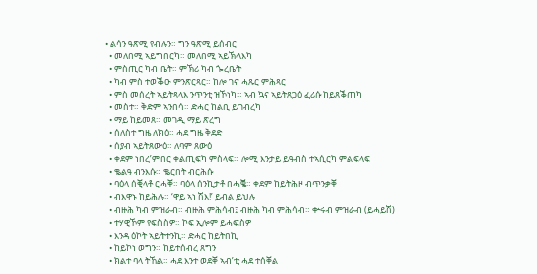• ልሳን ዓጽሚ የብሉን። ግን ዓጽሚ ይሰብር
  • መለበሚ ኣይግበርካ። መለበሚ ኣይኽላእካ
  • ምስጢር ካብ ቤት። ምኽሪ ካብ ጐረቤት
  • ካብ ምስ ተወቕዑ ምንጽርጻር። ከሎ ገና ሓጹር ምሕጻር
  • ምስ መሰረት ኣይትጻላእ ንጥንቲ ዝኾነካ። ኣብ ኳና ኣይትጸጋዕ ፈሪሱ ከይጸቕጠካ
  • መስተ። ቅድም ኣንበሳ። ድሓር ከልቢ ይገብረካ
  • ማይ ከይመጸ። መገዲ ማይ ጽረግ
  • ሰለስተ ግዜ ለክዕ። ሓደ ግዜ ቅደድ
  • ሰያብ ኣይትጸውዕ። ለባም ጸውዕ
  • ቀደም ነበረ’ምበር ቀልጢፍካ ምስላፍ። ሎሚ እንታይ ይዓብስ ተኣሲርካ ምልፍላፍ
  • ቈልዓ ብንእሱ። ቈርበት ብርሕሱ
  • ባዕላ ሰቒላቶ ርሓቐ። ባዕላ ሰንኪታቶ በሓቘ። ቀደም ከይትሕዞ ብጥንቃቐ
  • ብእዋኑ ከይሕሉ። ‘ዋይ ኣነ ሽእ!’ ይብል ይህሉ
  • ብዙሕ ካብ ምዝራብ። ብዙሕ ምሕሳብ፤ ብዙሕ ካብ ምሕሳብ። ቍሩብ ምዝራብ (ይሓይሽ)
  • ተሃዊኾም የፍስስዎ። ኮፍ ኢሎም ይሓፍስዎ
  • እንዳ ዕኮት ኣይትተንኪ። ድሓር ከይትበኪ
  • ከይኮነ ወግን። ከይተሰብረ ጸግን
  • ክልተ ባላ ትኸል። ሓደ እንተ ወደቐ ኣብ’ቲ ሓደ ተሰቐል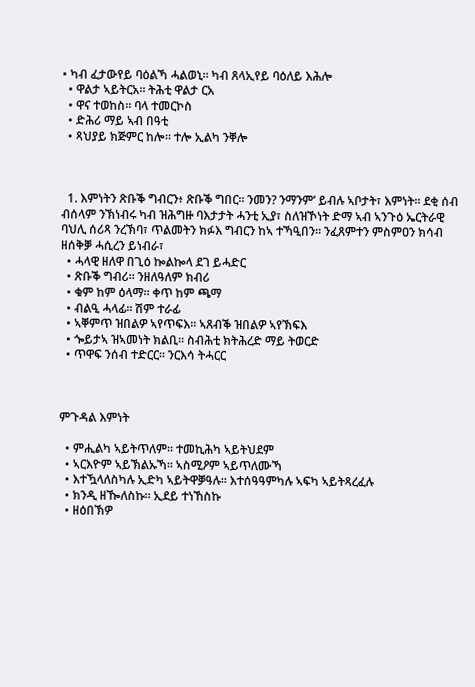• ካብ ፈታውየይ ባዕልኻ ሓልወኒ። ካብ ጸላኢየይ ባዕለይ እሕሎ
  • ዋልታ ኣይትርአ። ትሕቲ ዋልታ ርአ
  • ዋና ተወከስ። ባላ ተመርኮስ
  • ድሕሪ ማይ ኣብ በዓቲ
  • ጻህያይ ክጅምር ከሎ። ተሎ ኢልካ ንቐሎ



  1. እምነትን ጽቡቕ ግብርን፥ ጽቡቕ ግበር። ንመን? ንማንም’ ይብሉ ኣቦታት፣ እምነት። ደቂ ሰብ ብሰላም ንኽነብሩ ካብ ዝሕግዙ ባእታታት ሓንቲ ኢያ፣ ስለዝኾነት ድማ ኣብ ኣንጉዕ ኤርትራዊ ባህሊ ሰሪጻ ንረኽባ፣ ጥልመትን ክፉእ ግብርን ከኣ ተኻዒበን። ንፈጸምተን ምስምዐን ክሳብ ዘሰቅቓ ሓሲረን ይነብራ፣
  • ሓላዊ ዘለዋ በጊዕ ኰልኰላ ደገ ይሓድር
  • ጽቡቕ ግብሪ። ንዘለዓለም ክብሪ
  • ቁም ከም ዕላማ። ቀጥ ከም ጫማ
  • ብልዒ ሓላፊ። ሽም ተራፊ
  • ኣቐምጥ ዝበልዎ ኣየጥፍእ። ኣጸብቕ ዝበልዎ ኣየኽፍእ
  • ጐይታኣ ዝኣመነት ክልቢ። ስብሕቲ ክትሕረድ ማይ ትወርድ
  • ጥዋፍ ንሰብ ተድርር። ንርእሳ ትሓርር



ምጉዳል እምነት

  • ምሒልካ ኣይትጥለም። ተመኪሕካ ኣይትህደም
  • ኣርእዮም ኣይኽልኡኻ። ኣስሚዖም ኣይጥለሙኻ
  • እተዃላለስካሉ ኢድካ ኣይትዋቓዓሉ። እተሰዓዓምካሉ ኣፍካ ኣይትጻረፈሉ
  • ክንዲ ዘዀለስኩ። ኢደይ ተነኸስኩ
  • ዘዕበኽዎ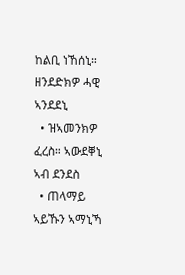ከልቢ ነኸሰኒ። ዘንደድክዎ ሓዊ ኣንደደኒ
  • ዝኣመንክዎ ፈረስ። ኣውደቐኒ ኣብ ደንደስ
  • ጠላማይ ኣይኹን ኣማኒኻ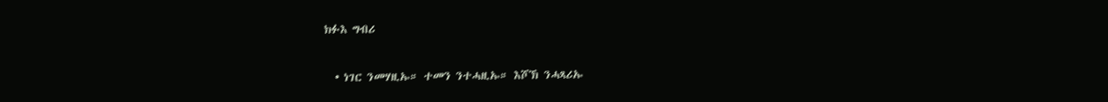ክፉእ ግብሪ

  • ነገር ንመሃዚኡ። ተመን ንተሓዚኡ። እሾኽ ንሓጻሪኡ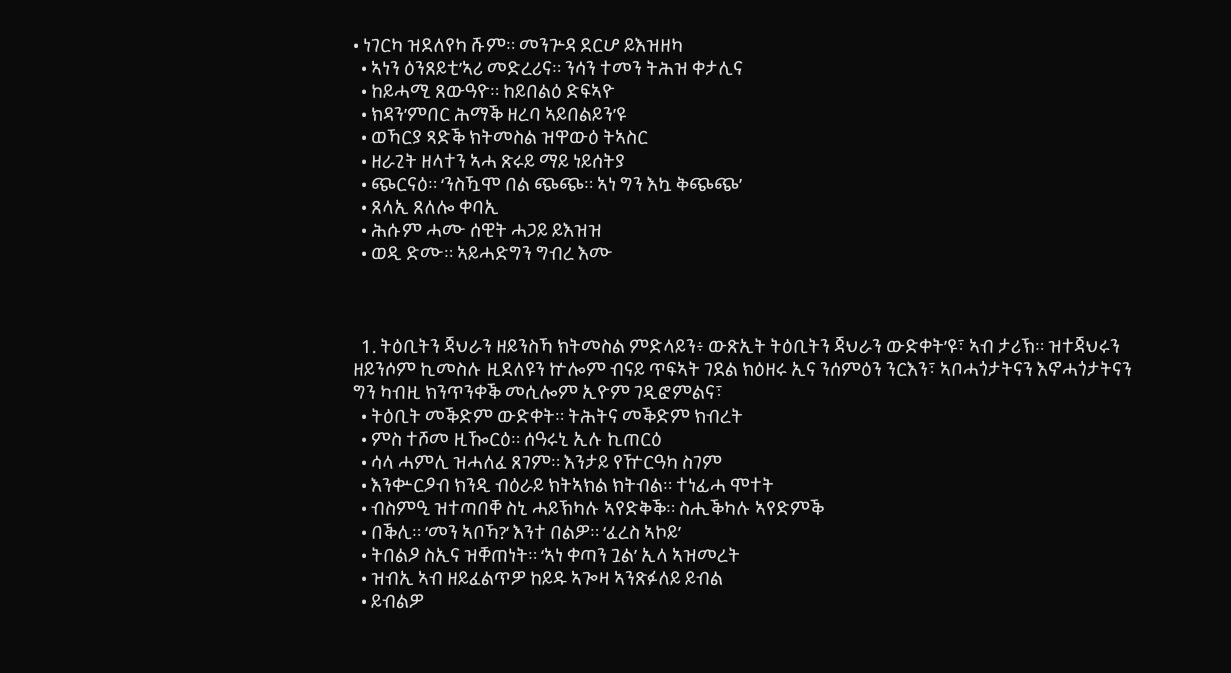• ነገርካ ዝደለየካ ሹም። መንጕዳ ደርሆ ይእዝዘካ
  • ኣነን ዕንጸይቲ’ኣሪ መድረሪና። ንሳን ተመን ትሕዝ ቀታሊና
  • ከይሓሚ ጸውዓዮ። ከይበልዕ ድፍኣዮ
  • ክዳን’ምበር ሕማቕ ዘረባ ኣይበልይን’ዩ
  • ወኻርያ ጻድቕ ክትመስል ዝዋውዕ ትኣስር
  • ዘራጊት ዘላተን ኣሓ ጽሩይ ማይ ነይሰትያ
  • ጭርናዕ። ‘ንስዃሞ በል ጭጭ። ኣነ ግን እኳ ቅጭጭ’
  • ጸላኢ ጸለሎ ቀባኢ
  • ሕሱም ሓሙ ሰዊት ሓጋይ ይእዝዝ
  • ወዲ ድሙ። ኣይሓድግን ግብረ እሙ



  1. ትዕቢትን ጃህራን ዘይንስኻ ክትመስል ምድላይን፥ ውጽኢት ትዕቢትን ጃህራን ውድቀት’ዩ፣ ኣብ ታሪኽ። ዝተጃህሩን ዘይንሶም ኪመስሉ ዚደለዩን ኵሎም ብናይ ጥፍኣት ገደል ክዕዘሩ ኢና ንሰምዕን ንርእን፣ ኣቦሓጎታትናን እኖሓጎታትናን ግን ካብዚ ክንጥንቀቕ መሲሎም ኢዮም ገዲፎምልና፣
  • ትዕቢት መቕድም ውድቀት። ትሕትና መቕድም ክብረት
  • ምስ ተሾመ ዚዀርዕ። ሰዓሩኒ ኢሉ ኪጠርዕ
  • ሳላ ሓምሊ ዝሓለፈ ጸገም። እንታይ የዅርዓካ ስገም
  • እንቍርዖብ ክንዲ ብዕራይ ክትኣክል ክትብል። ተነፊሓ ሞተት
  • ብስምዒ ዝተጣበቐ ስኒ ሓይኽካሉ ኣየድቅቕ። ስሒቕካሉ ኣየድምቕ
  • በቕሊ። ‘መን ኣቦኻ?’ እንተ በልዎ። ‘ፈረስ ኣኮይ’
  • ትበልዖ ስኢና ዝቐጠነት። ‘ኣነ ቀጣን ጓል’ ኢላ ኣዝመረት
  • ዝብኢ ኣብ ዘይፈልጥዎ ከይዱ ኣጐዛ ኣንጽፉለይ ይብል
  • ይብልዎ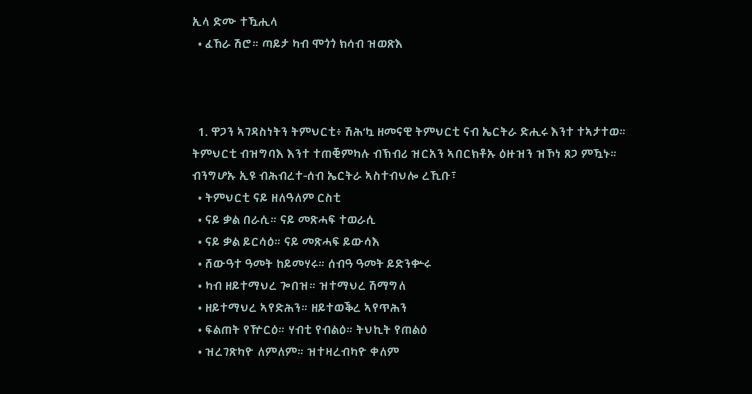ኢላ ድሙ ተዃሒላ
  • ፈኸራ ሽሮ። ጣይታ ካብ ሞጎጎ ክሳብ ዝወጽእ



  1. ዋጋን ኣገዳስነትን ትምህርቲ፥ ሽሕ’ኳ ዘመናዊ ትምህርቲ ናብ ኤርትራ ድሒሩ እንተ ተኣታተወ። ትምህርቲ ብዝግባእ እንተ ተጠቒምካሉ ብኽብሪ ዝርአን ኣበርክቶኡ ዕዙዝን ዝኾነ ጸጋ ምዃኑ። ብንግሆኡ ኢዩ ብሕብረተ-ሰብ ኤርትራ ኣስተብህሎ ረኺቡ፣
  • ትምህርቲ ናይ ዘለዓለም ርስቲ
  • ናይ ቃል በራሲ። ናይ መጽሓፍ ተወራሲ
  • ናይ ቃል ይርሳዕ። ናይ መጽሓፍ ይውሳእ
  • ሸውዓተ ዓመት ከይመሃሩ። ሰብዓ ዓመት ይድንቍሩ
  • ካብ ዘይተማህረ ጐበዝ። ዝተማህረ ሽማግለ
  • ዘይተማህረ ኣየድሕን። ዘይተወቕረ ኣየጥሕን
  • ፍልጠት የዅርዕ። ሃብቲ የብልዕ። ትህኪት የጠልዕ
  • ዝረገጽካዮ ለምለም። ዝተዛረብካዮ ቀለም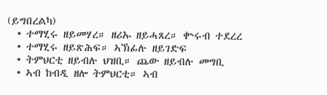(ይግበረልካ)
  • ተማሂሩ ዘይመሃረ። ዘሪኡ ዘይሓጸረ። ቍሩብ ተደረረ
  • ተማሂሩ ዘይጽሕፍ። ኣኽፊሉ ዘይገድፍ
  • ትምህርቲ ዘይብሉ ህዝቢ። ጨው ዘይብሉ መግቢ
  • ኣብ ከብዲ ዘሎ ትምህርቲ። ኣብ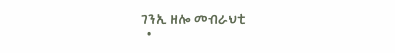ገንኢ ዘሎ መብራህቲ
  •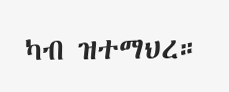ካብ ዝተማህረ።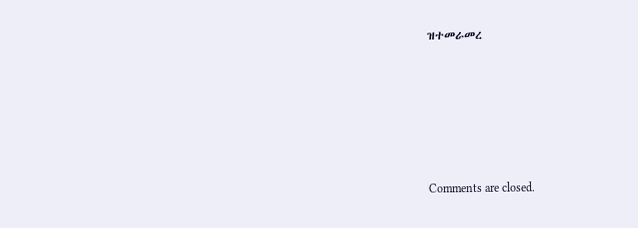ዝተመራመረ







Comments are closed.